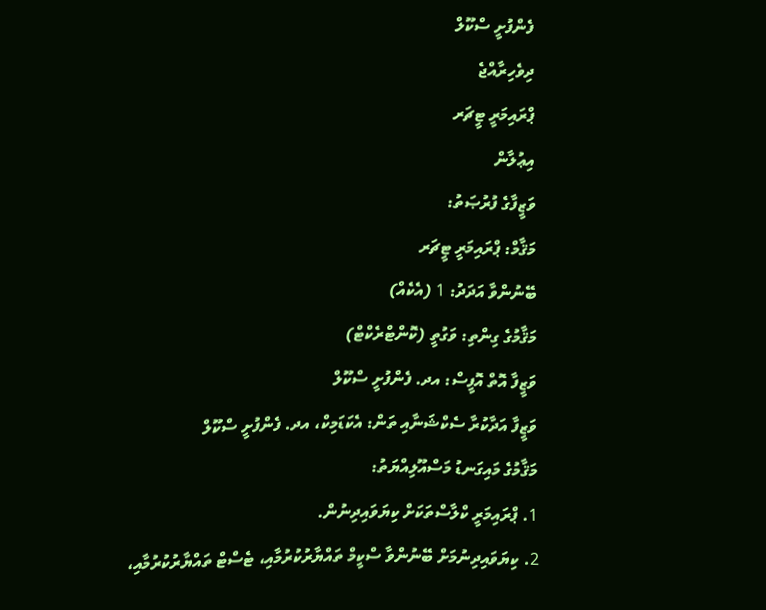ފެންފުށީ ސްކޫލް
ދިވެހިރާއްޖެ
ޕްރައިމަރީ ޓީޗަރ
އިޢުލާން
ވަޒީފާގެ ފުރުޞަތު:
މަޤާމް: ޕްރައިމަރީ ޓީޗަރ
ބޭނުންވާ އަދަދު: 1 (އެކެއް)
މަޤާމުގެ ގިންތި: ވަގުތީ (ކޮންޓްރެކްޓް)
ވަޒީފާ އޮތް އޮފީސް: އދ. ފެންފުށީ ސްކޫލް
ވަޒީފާ އަދާކުރާ ސެކްޝަނާއި ތަން: އެކަޑަމިކް، އދ. ފެންފުށީ ސްކޫލް
މަޤާމުގެ މައިގަނޑު މަސްއޫލިއްޔަތު:
1. ޕްރައިމަރީ ކްލާސްތަކަށް ކިޔަވައިދިނުން.
2. ކިޔަވައިދިނުމަށް ބޭނުންވާ ސްކީމް ތައްޔާރުކުރުމާއި، ޓެސްޓް ތައްޔާރުކުރުމާއި،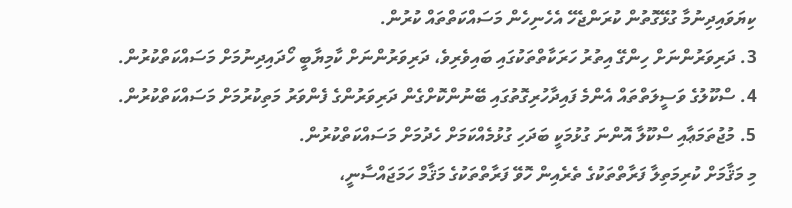ކިޔަވައިދިނުމާ ގުޅޭގޮތުން ކުރަންޖެހޭ އެހެނިހެން މަސައްކަތްތައް ކުރުން.
3. ދަރިވަރުންނަށް ހިންގޭ އިތުރު ހަރަކާތްތަކުގައި ބައިވެރިވެ، ދަރިވަރުންނަށް ކާމިޔާބީ ހޯދައިދިނުމަށް މަސައްކަތްކުރުން.
4. ސްކޫލުގެ ވަސީލަތްތައް އެންމެ ފައިދާހުރިގޮތުގައި ބޭނުންކޮށްގެން ދަރިވަރުންގެ ފެންވަރު މަތިކުރުމަށް މަސައްކަތްކުރުން.
5. މުޖުތަމަޢާއި ސްކޫލާ އޮންނަ ގުޅުމަކީ ބަދަހި ގުޅުމެއްކަމަށް ހެދުމަށް މަސައްކަތްކުރުން.
މި މަޤާމަށް ކުރިމަތިލާ ފަރާތްތަކުގެ ތެރެއިން ހޮވޭ ފަރާތްތަކުގެ މަޤާމް ހަމަޖައްސާނީ،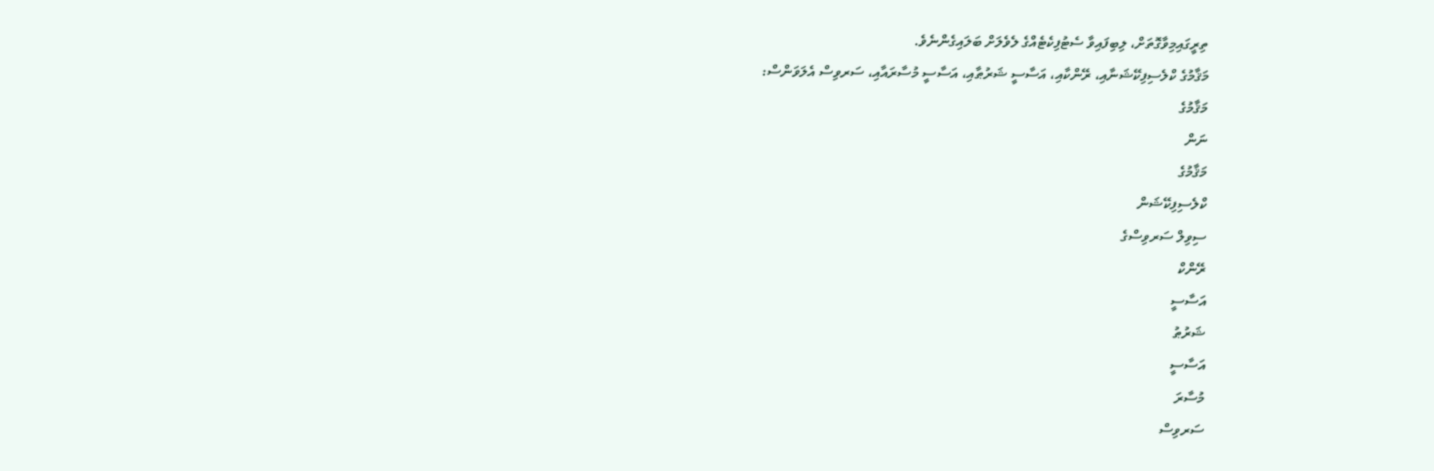ތިރީގައިމިވާގޮތަށް، ލިބިފައިވާ ސެޓުފިކެޓެއްގެ ލެވެލަށް ބަލައިގެންނެވެ.
މަޤާމުގެ ކްލެސިފިކޭޝަނާއި، ރޭންކާއި، އަސާސީ ޝަރުޠާއި، އަސާސީ މުސާރައާއި، ސަރވިސް އެލަވަންސް:
މަޤާމުގެ
ނަން
މަޤާމުގެ
ކްލެސިފިކޭޝަން
ސިވިލް ސަރވިސްގެ
ރޭންކް
އަސާސީ
ޝަރުޠު
އަސާސީ
މުސާރަ
ސަރވިސް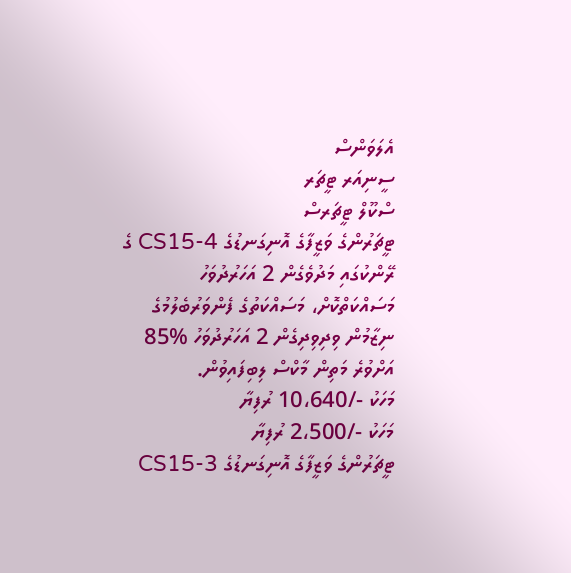އެލަވަންސް
ސީނިއަރ ޓީޗަރ
ސްކޫލް ޓީޗަރސް
ޓީޗަރުންގެ ވަޒީފާގެ އޮނިގަނޑުގެ CS15-4 ގެ ރޭންކުގައި މަދުވެގެން 2 އަހަރުދުވަހު މަސައްކަތްކޮށް، މަސައްކަތުގެ ފެންވަރުބެލުމުގެ ނިޒާމުން ވިދިވިދިގެން 2 އަހަރުދުވަހު %85 އަށްވުރެ މަތިން މާކްސް ލިބިފައިވުން.
މަހަކު -/10،640 ރުފިޔާ
މަހަކު -/2،500 ރުފިޔާ
ޓީޗަރުންގެ ވަޒީފާގެ އޮނިގަނޑުގެ CS15-3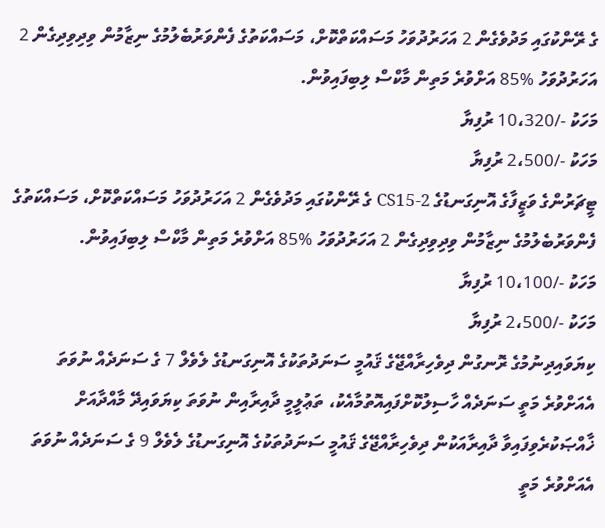ގެ ރޭންކުގައި މަދުވެގެން 2 އަހަރުދުވަހު މަސައްކަތްކޮށް، މަސައްކަތުގެ ފެންވަރުބެލުމުގެ ނިޒާމުން ވިދިވިދިގެން 2 އަހަރުދުވަހު %85 އަށްވުރެ މަތިން މާކްސް ލިބިފައިވުން.
މަހަކު -/10،320 ރުފިޔާ
މަހަކު -/2،500 ރުފިޔާ
ޓީޗަރުންގެ ވަޒީފާގެ އޮނިގަނޑުގެ CS15-2 ގެ ރޭންކުގައި މަދުވެގެން 2 އަހަރުދުވަހު މަސައްކަތްކޮށް، މަސައްކަތުގެ ފެންވަރުބެލުމުގެ ނިޒާމުން ވިދިވިދިގެން 2 އަހަރުދުވަހު %85 އަށްވުރެ މަތިން މާކްސް ލިބިފައިވުން.
މަހަކު -/10،100 ރުފިޔާ
މަހަކު -/2،500 ރުފިޔާ
ކިޔަވައިދިނުމުގެ ރޮނގުން ދިވެހިރާއްޖޭގެ ޤައުމީ ސަނަދުތަކުގެ އޮނިގަނޑުގެ ލެވެލް 7 ގެ ސަނަދެއް ނުވަތަ އެއަށްވުރެ މަތީ ސަނަދެއް ހާސިލުކޮށްފައިއޮތުމާއެކު، ތަޢުލީމީ ދާއިރާއިން ނުވަތަ ކިޔަވައިދޭ މާއްދާއަށް ޚާއްޞަކުރެވިފައިވާ ދާއިރާއަކުން ދިވެހިރާއްޖޭގެ ޤައުމީ ސަނަދުތަކުގެ އޮނިގަނޑުގެ ލެވެލް 9 ގެ ސަނަދެއް ނުވަތަ އެއަށްވުރެ މަތީ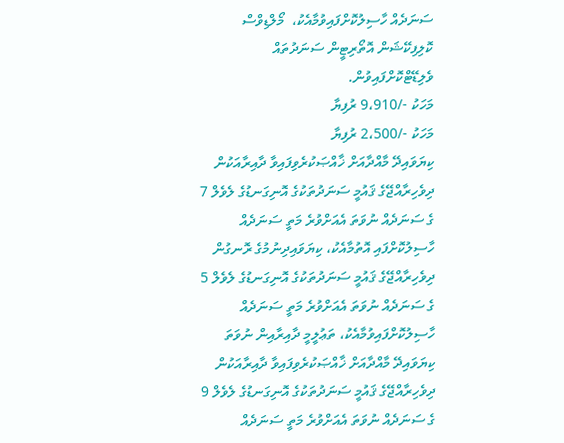ސަނަދެއް ހާސިލުކޮށްފައިވުމާއެކު،  މޯލްޑިވްސް ކޮލިފިކޭޝަން އޮތޯރިޓީން ސަނަދުތައް ވެލިޑޭޓްކޮށްފައިވުން.
މަހަކު -/9،910 ރުފިޔާ
މަހަކު -/2،500 ރުފިޔާ
ކިޔަވައިދޭ މާއްދާއަށް ޚާއްޞަކުރެވިފައިވާ ދާއިރާއަކުން ދިވެހިރާއްޖޭގެ ޤައުމީ ސަނަދުތަކުގެ އޮނިގަނޑުގެ ލެވެލް 7 ގެ ސަނަދެއް ނުވަތަ އެއަށްވުރެ މަތީ ސަނަދެއް ހާސިލުކޮށްފައި އޮތުމާއެކު، ކިޔަވައިދިނުމުގެ ރޮނގުން ދިވެހިރާއްޖޭގެ ޤައުމީ ސަނަދުތަކުގެ އޮނިގަނޑުގެ ލެވެލް 5 ގެ ސަނަދެއް ނުވަތަ އެއަށްވުރެ މަތީ ސަނަދެއް ހާސިލުކޮށްފައިވުމާއެކު، ތަޢުލީމީ ދާއިރާއިން ނުވަތަ ކިޔަވައިދޭ މާއްދާއަށް ޚާއްޞަކުރެވިފައިވާ ދާއިރާއަކުން ދިވެހިރާއްޖޭގެ ޤައުމީ ސަނަދުތަކުގެ އޮނިގަނޑުގެ ލެވެލް 9 ގެ ސަނަދެއް ނުވަތަ އެއަށްވުރެ މަތީ ސަނަދެއް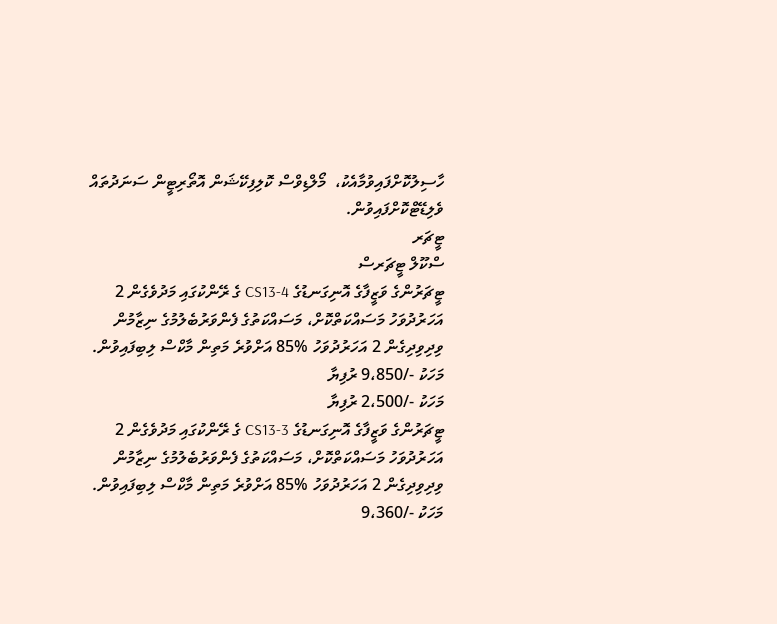ހާސިލުކޮށްފައިވުމާއެކު،  މޯލްޑިވްސް ކޮލިފިކޭޝަން އޮތޯރިޓީން ސަނަދުތައް ވެލިޑޭޓްކޮށްފައިވުން.
ޓީޗަރ
ސްކޫލް ޓީޗަރސް
ޓީޗަރުންގެ ވަޒީފާގެ އޮނިގަނޑުގެ 4-CS13 ގެ ރޭންކުގައި މަދުވެގެން 2 އަހަރުދުވަހު މަސައްކަތްކޮށް، މަސައްކަތުގެ ފެންވަރުބެލުމުގެ ނިޒާމުން ވިދިވިދިގެން 2 އަހަރުދުވަހު %85 އަށްވުރެ މަތިން މާކްސް ލިބިފައިވުން.
މަހަކު -/9،850 ރުފިޔާ
މަހަކު -/2،500 ރުފިޔާ
ޓީޗަރުންގެ ވަޒީފާގެ އޮނިގަނޑުގެ 3-CS13 ގެ ރޭންކުގައި މަދުވެގެން 2 އަހަރުދުވަހު މަސައްކަތްކޮށް، މަސައްކަތުގެ ފެންވަރުބެލުމުގެ ނިޒާމުން ވިދިވިދިގެން 2 އަހަރުދުވަހު %85 އަށްވުރެ މަތިން މާކްސް ލިބިފައިވުން.
މަހަކު -/9،360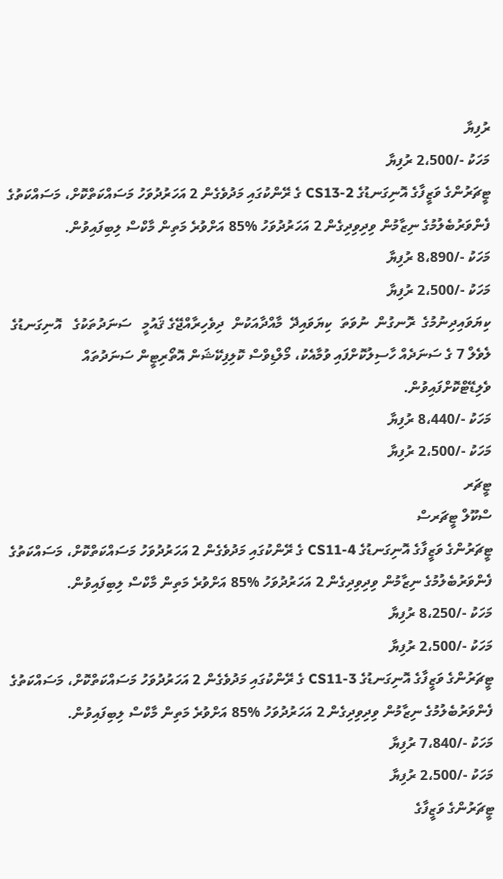ރުފިޔާ
މަހަކު -/2،500 ރުފިޔާ
ޓީޗަރުންގެ ވަޒީފާގެ އޮނިގަނޑުގެ 2-CS13 ގެ ރޭންކުގައި މަދުވެގެން 2 އަހަރުދުވަހު މަސައްކަތްކޮށް، މަސައްކަތުގެ ފެންވަރުބެލުމުގެ ނިޒާމުން ވިދިވިދިގެން 2 އަހަރުދުވަހު %85 އަށްވުރެ މަތިން މާކްސް ލިބިފައިވުން.
މަހަކު -/8،890 ރުފިޔާ
މަހަކު -/2،500 ރުފިޔާ
ކިޔަވައިދިނުމުގެ  ރޮނގުން  ނުވަތަ  ކިޔަވައިދޭ  މާއްދާއަކުން  ދިވެހިރާއްޖޭގެ ޤައުމީ   ސަނަދުތަކުގެ   އޮނިގަނޑުގެ  ލެވެލް 7 ގެ ސަނަދެއް ހާސިލުކޮށްފައި ވުމާއެކު، މޯލްޑިވްސް ކޮލިފިކޭޝަން އޮތޯރިޓީން ސަނަދުތައް ވެލިޑޭޓްކޮށްފައިވުން.
މަހަކު -/8،440 ރުފިޔާ
މަހަކު -/2،500 ރުފިޔާ
ޓީޗަރ
ސްކޫލް ޓީޗަރސް
ޓީޗަރުންގެ ވަޒީފާގެ އޮނިގަނޑުގެ 4-CS11 ގެ ރޭންކުގައި މަދުވެގެން 2 އަހަރުދުވަހު މަސައްކަތްކޮށް، މަސައްކަތުގެ ފެންވަރުބެލުމުގެ ނިޒާމުން ވިދިވިދިގެން 2 އަހަރުދުވަހު %85 އަށްވުރެ މަތިން މާކްސް ލިބިފައިވުން.
މަހަކު -/8،250 ރުފިޔާ
މަހަކު -/2،500 ރުފިޔާ
ޓީޗަރުންގެ ވަޒީފާގެ އޮނިގަނޑުގެ CS11-3 ގެ ރޭންކުގައި މަދުވެގެން 2 އަހަރުދުވަހު މަސައްކަތްކޮށް، މަސައްކަތުގެ ފެންވަރުބެލުމުގެ ނިޒާމުން ވިދިވިދިގެން 2 އަހަރުދުވަހު %85 އަށްވުރެ މަތިން މާކްސް ލިބިފައިވުން.
މަހަކު -/7،840 ރުފިޔާ
މަހަކު -/2،500 ރުފިޔާ
ޓީޗަރުންގެ ވަޒީފާގެ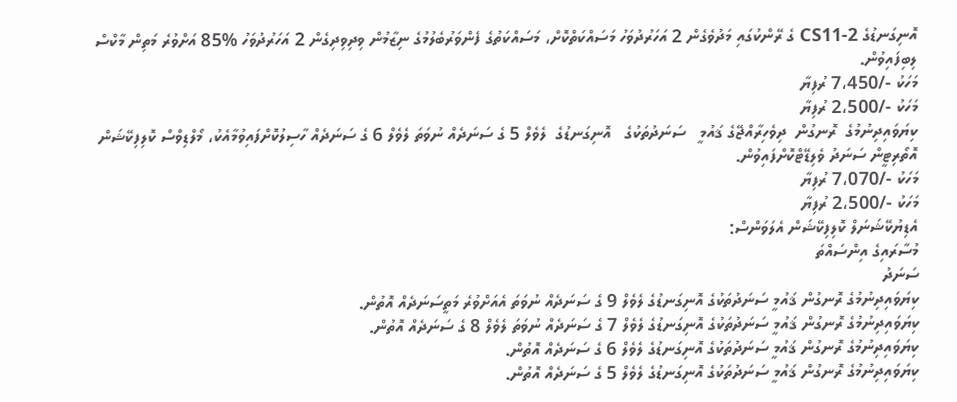އޮނިގަނޑުގެ 2-CS11 ގެ ރޭންކުގައި މަދުވެގެން 2 އަހަރުދުވަހު މަސައްކަތްކޮށް، މަސައްކަތުގެ ފެންވަރުބެލުމުގެ ނިޒާމުން ވިދިވިދިގެން 2 އަހަރުދުވަހު %85 އަށްވުރެ މަތިން މާކްސް ލިބިފައިވުން.
މަހަކު -/7،450 ރުފިޔާ
މަހަކު -/2،500 ރުފިޔާ
ކިޔަވައިދިނުމުގެ  ރޮނގުން  ދިވެހިރާއްޖޭގެ ޤައުމީ   ސަނަދުތަކުގެ   އޮނިގަނޑުގެ  ލެވެލް 5 ގެ ސަނަދެއް ނުވަތަ ލެވެލް 6 ގެ ސަނަދެއް ހާސިލުކޮށްފައިވުމާއެކު، މޯލްޑިވްސް ކޮލިފިކޭޝަން އޮތޯރިޓީން ސަނަދު ވެލިޑޭޓްކޮށްފައިވުން.
މަހަކު -/7،070 ރުފިޔާ
މަހަކު -/2،500 ރުފިޔާ
އެޑިޔުކޭޝަނަލް ކޮލިފިކޭޝަން އެލަވަންސް:
މުސާރައިގެ އިންސައްތަ
ސަނަދު
ކިޔަވައިދިނުމުގެ ރޮނގުން ޤައުމީ ސަނަދުތަކުގެ އޮނިގަނޑުގެ ލެވެލް 9 ގެ ސަނަދެއް ނުވަތަ އެއަށްވުރެ މަތީސަނަދެއް އޮތުން.
ކިޔަވައިދިނުމުގެ ރޮނގުން ޤައުމީ ސަނަދުތަކުގެ އޮނިގަނޑުގެ ލެވެލް 7 ގެ ސަނަދެއް ނުވަތަ ލެވެލް 8 ގެ ސަނަދެއް އޮތުން.
ކިޔަވައިދިނުމުގެ ރޮނގުން ޤައުމީ ސަނަދުތަކުގެ އޮނިގަނޑުގެ ލެވެލް 6 ގެ ސަނަދެއް އޮތުން.
ކިޔަވައިދިނުމުގެ ރޮނގުން ޤައުމީ ސަނަދުތަކުގެ އޮނިގަނޑުގެ ލެވެލް 5 ގެ ސަނަދެއް އޮތުން.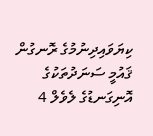ކިޔަވައިދިނުމުގެ ރޮނގުން ޤައުމީ ސަނަދުތަކުގެ އޮނިގަނޑުގެ ލެވެލް 4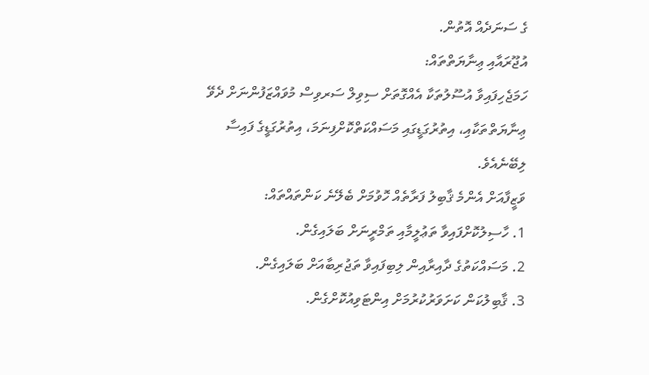ގެ ސަނަދެއް އޮތުން.
އުޖޫރައާއި ޢިނާޔަތްތައް:
ހަމަޖެހިފައިވާ އުސޫލުތަކާ އެއްގޮތަށް ސިވިލް ސަރވިސް މުވައްޒަފުންނަށް ދެވޭ ޢިނާޔަތްތަކާއި، އިތުރުގަޑީގައި މަސައްކަތްކޮށްފިނަމަ، އިތުރުގަޑީގެ ފައިސާ ލިބޭނެއެވެ.
ވަޒީފާއަށް އެންމެ ޤާބިލު ފަރާތެއް ހޮވުމަށް ބެލޭނެ ކަންތައްތައް:
1. ހާސިލުކޮށްފައިވާ ތަޢުލީމާއި ތަމްރީނަށް ބަލައިގެން.
2. މަސައްކަތުގެ ދާއިރާއިން ލިބިފައިވާ ތަޖުރިބާއަށް ބަލައިގެން.
3. ޤާބިލުކަން ކަށަވަރުކުރުމަށް އިންޓަވިއުކޮށްގެން.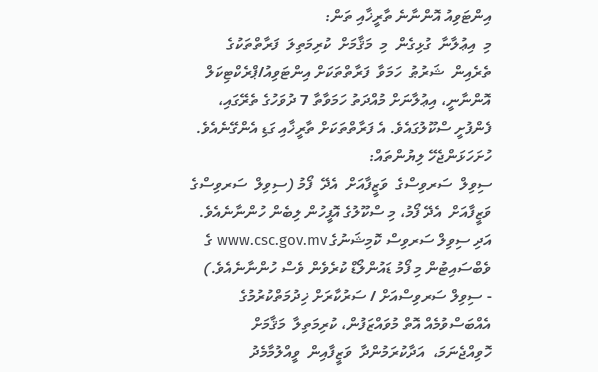އިންޓަވިއު އޮންނާނެ ތާރީޚާއި ތަން:
މި  އިޢުލާނާ  ގުޅިގެން  މި  މަޤާމަށް  ކުރިމަތިލަ  ފަރާތްތަކުގެ  ތެރެއިން  ޝަރުޠު  ހަމަވާ  ފަރާތްތަކަށް އިންޓަވިއު/ޕްރެކްޓިކަލް އޮންނާނީ، އިޢުލާނަށް މުއްދަތު ހަމަވާތާ 7 ދުވަހުގެ ތެރޭގައި، ފެންފުށީ ސްކޫލުގައެވެ. އެ ފަރާތްތަކަށް ތާރީޚާއި ގަޑި އެންގޭނެއެވެ.
ހުށަހަޅަންޖެހޭ ލިޔުންތައް:
ސިވިލް  ސަރވިސްގެ  ވަޒީފާއަށް  އެދޭ  ފޯމު (ސިވިލް  ސަރވިސްގެ  ވަޒީފާއަށް  އެދޭ ފޯމު، މި ސްކޫލުގެ އޮފީހުން ލިބެން ހުންނާނެއެވެ. އަދި ސިވިލް ސަރވިސް ކޮމިޝަނުގެ www.csc.gov.mv ގެ ވެބްސައިޓުން މި ފޯމު ޑައުންލޯޑް ކުރެވެން ވެސް ހުންނާނެއެވެ.)
- ސިވިލް ސަރވިސްއަށް / ސަރުކާރަށް ޚިދުމަތްކުރުމުގެ އެއްބަސްވުމެއް އޮތް މުވައްޒަފުން، ކުރިމަތިލާ  މަޤާމަށް  ހޮވިއްޖެނަމަ،  އަދާކުރަމުންދާ  ވަޒީފާއިން  ވީއްލުމާމެދު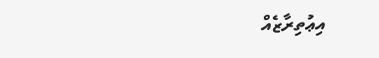އިޢުތިރާޒެއް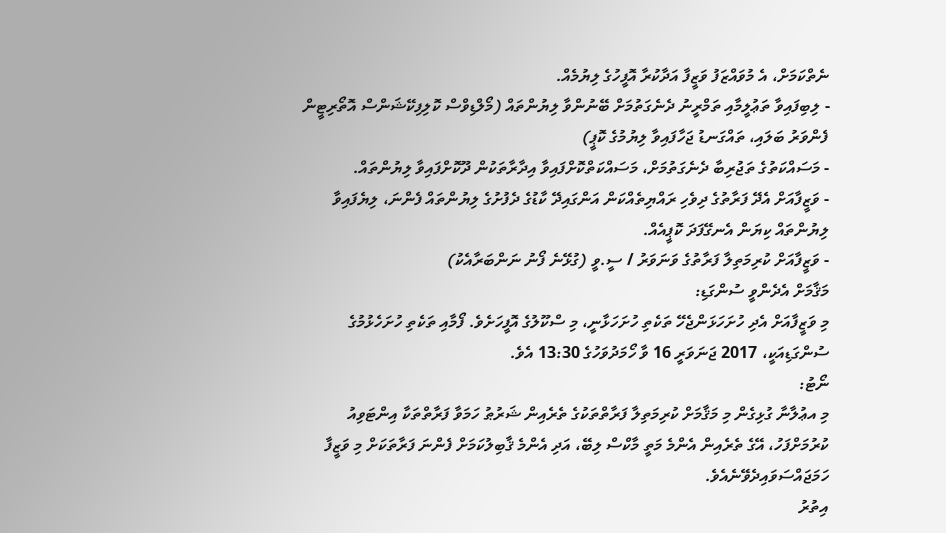ނެތްކަމަށް، އެ މުވައްޒަފު ވަޒީފާ އަދާކުރާ އޮފީހުގެ ލިޔުމެއް.
- ލިބިފައިވާ ތަޢުލީމާއި ތަމްރީނު ދެނެގަތުމަށް ބޭނުންވާ ލިޔުންތައް (މޯލްޑިވްސް ކޮލިފިކޭޝަންސް އޮތޯރިޓީން ފެންވަރު ބަލައި، ތައްގަނޑު ޖަހާފައިވާ ލިޔުމުގެ ކޮޕީ)
- މަސައްކަތުގެ ތަޖުރިބާ ދެނެގަތުމަށް، މަސައްކަތްކޮށްފައިވާ އިދާރާތަކުން ދޫކޮށްފައިވާ ލިޔުންތައް.
- ވަޒީފާއަށް އެދޭ ފަރާތުގެ ދިވެހި ރައްޔިތެއްކަން އަންގައިދޭ ކާޑުގެ ދެފުށުގެ ލިޔުންތައް ފެންނަ، ލިޔެފައިވާ ލިޔުންތައް ކިޔަން އެނގޭފަދަ ކޮޕީއެއް.
- ވަޒީފާއަށް ކުރިމަތިލާ ފަރާތުގެ ވަނަވަރު / ސީ.ވީ (ގުޅޭނެ ފޯނު ނަންބަރާއެކު)
މަޤާމަށް އެދެންވީ ސުންގަޑި:
މި ވަޒީފާއަށް އެދި ހުށަހަޅަންޖެހޭ ތަކެތި ހުށަހަޅާނީ، މި ސްކޫލުގެ އޮފީހަށެވެ. ފޯމާއި ތަކެތި ހުށަހެޅުމުގެ ސުންގަޑިއަކީ، 2017 ޖަނަވަރީ 16 ވާ ހޯމަދުވަހުގެ 13:30 އެވެ.
ނޯޓު:
މި އޢުލާނާ ގުޅިގެން މި މަޤާމަށް ކުރިމަތިލާ ފަރާތްތަކުގެ ތެރެއިން ޝަރުޠު ހަމަވާ ފަރާތްތަކާ އިންޓަވިއު ކުރުމަށްފަހު، އޭގެ ތެރެއިން އެންމެ މަތީ މާކްސް ލިބޭ، އަދި އެންމެ ޤާބިލުކަމަށް ފެންނަ ފަރާތަކަށް މި ވަޒީފާ ހަމަޖައްސަވައިދެވޭނެއެވެ.
އިތުރު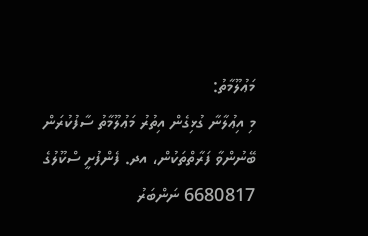މަޢުލޫމާތު:
މި އިޢުލާނާ ގުޅިގެން އިތުރު މަޢުލޫމާތު ސާފުކުރަން ބޭނުންވާ ފަރާތްތަކުން، އދ. ފެންފުށީ ސްކޫލުގެ 6680817 ނަންބަރު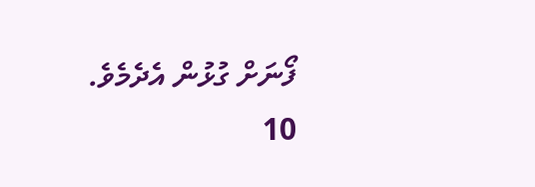ފޯނަށް ގުޅުން އެދެމެވެ.
10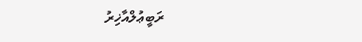ރަބީޢުލްއާޚިރު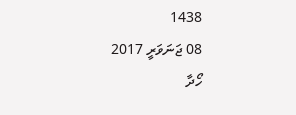1438
08 ޖަނަވަރީ 2017
ހޯދާ